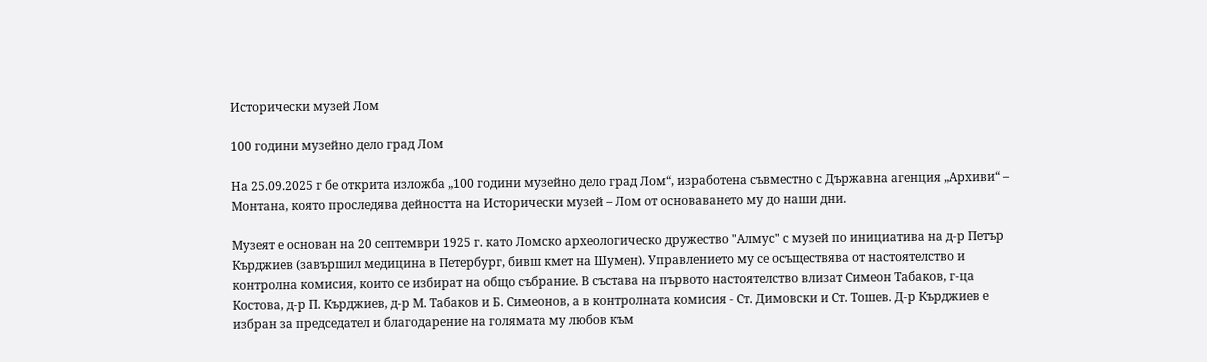Исторически музей Лом

100 години музейно дело град Лом

На 25.09.2025 г бе открита изложба „100 години музейно дело град Лом“, изработена съвместно с Държавна агенция „Архиви“ – Монтана, която проследява дейността на Исторически музей – Лом от основаването му до наши дни.

Музеят е основан на 20 септември 1925 г. като Ломско археологическо дружество "Алмус" с музей по инициатива на д-р Петър Кърджиeв (завършил медицина в Петербург, бивш кмет на Шумен). Управлението му се осъществява от настоятелство и контролна комисия, които се избират на общо събрание. В състава на първото настоятелство влизат Симеон Табаков, г-ца Костова, д-р П. Кърджиев, д-р М. Табаков и Б. Симеонов, а в контролната комисия - Ст. Димовски и Ст. Тошев. Д-р Кърджиев е избран за председател и благодарение на голямата му любов към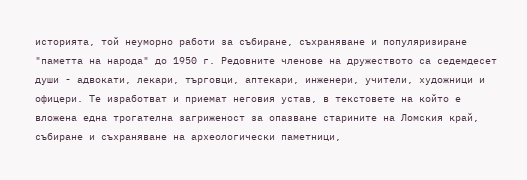историята, той неуморно работи за събиране, съхраняване и популяризиране "паметта на народа" до 1950 г. Редовните членове на дружеството са седемдесет души - адвокати, лекари, търговци, аптекари, инженери, учители, художници и офицери. Те изработват и приемат неговия устав, в текстовете на който е вложена една трогателна загриженост за опазване старините на Ломския край, събиране и съхраняване на археологически паметници,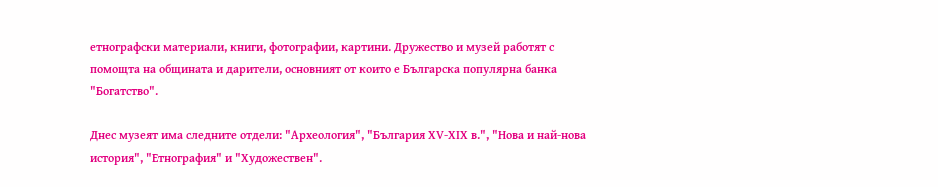етнографски материали, книги, фотографии, картини. Дружество и музей работят с помощта на общината и дарители, основният от които е Българска популярна банка "Богатство".

Днес музеят има следните отдели: "Археология", "България ХV-ХIХ в.", "Нова и най-нова история", "Етнография" и "Художествен".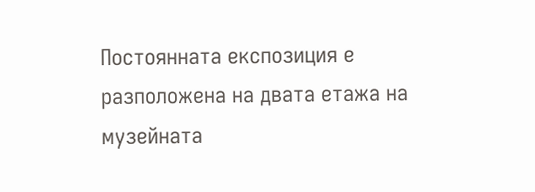Постоянната експозиция е разположена на двата етажа на музейната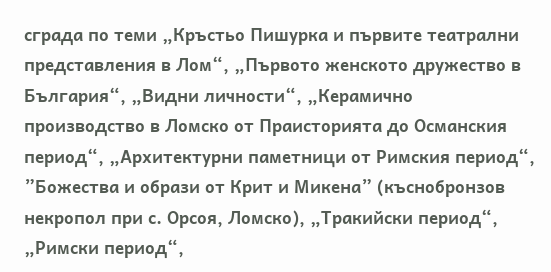сграда по теми „Кръстьо Пишурка и първите театрални представления в Лом“, „Първото женското дружество в България“, „Видни личности“, „Керамично производство в Ломско от Праисторията до Османския период“, „Архитектурни паметници от Римския период“, ”Божества и образи от Крит и Микена” (къснобронзов некропол при с. Орсоя, Ломско), „Тракийски период“, „Римски период“,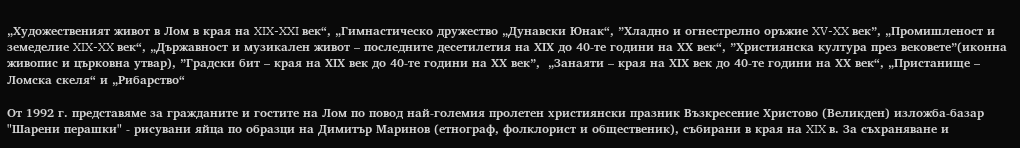„Художественият живот в Лом в края на XIX-XXI век“, „Гимнастическо дружество „Дунавски Юнак“, ”Хладно и огнестрелно оръжие XV-XX век”, „Промишленост и земеделие XIX-XX век“, „Държавност и музикален живот – последните десетилетия на ХІХ до 40-те години на ХХ век“, ”Християнска култура през вековете”(иконна живопис и църковна утвар), ”Градски бит – края на ХІХ век до 40-те години на ХХ век”,  „Занаяти – края на ХІХ век до 40-те години на ХХ век“, „Пристанище – Ломска скеля“ и „Рибарство“

От 1992 г. представяме за гражданите и гостите на Лом по повод най-големия пролетен християнски празник Възкресение Христово (Великден) изложба-базар "Шарени перашки" - рисувани яйца по образци на Димитър Маринов (етнограф, фолклорист и общественик), събирани в края на XIX в. За съхраняване и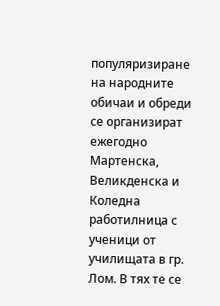популяризиране на народните обичаи и обреди се организират ежегодно Мартенска, Великденска и Коледна работилница с ученици от училищата в гр. Лом. В тях те се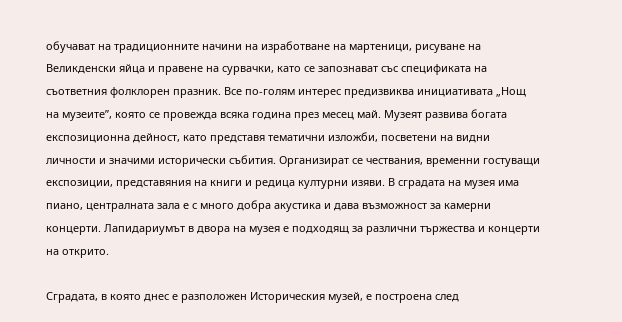обучават на традиционните начини на изработване на мартеници, рисуване на Великденски яйца и правене на сурвачки, като се запознават със спецификата на съответния фолклорен празник. Все по-голям интерес предизвиква инициативата „Нощ на музеите”, която се провежда всяка година през месец май. Музеят развива богата експозиционна дейност, като представя тематични изложби, посветени на видни личности и значими исторически събития. Организират се чествания, временни гостуващи експозиции, представяния на книги и редица културни изяви. В сградата на музея има пиано, централната зала е с много добра акустика и дава възможност за камерни концерти. Лапидариумът в двора на музея е подходящ за различни тържества и концерти на открито.

Сградата, в която днес е разположен Историческия музей, е построена след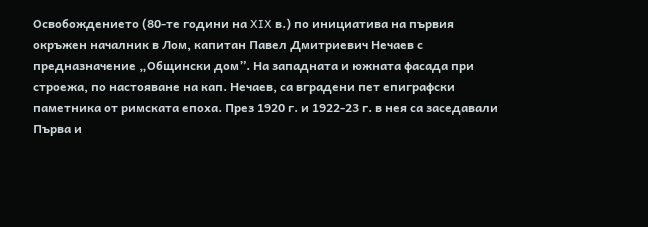Освобождението (80-те години на XIX в.) по инициатива на първия окръжен началник в Лом, капитан Павел Дмитриевич Нечаев с предназначение „Общински дом”. На западната и южната фасада при строежа, по настояване на кап. Нечаев, са вградени пет епиграфски паметника от римската епоха. През 1920 г. и 1922-23 г. в нея са заседавали Първа и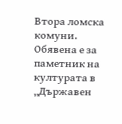Втора ломска комуни. Обявена е за паметник на културата в „Държавен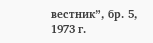вестник”, бр. 5, 1973 г.